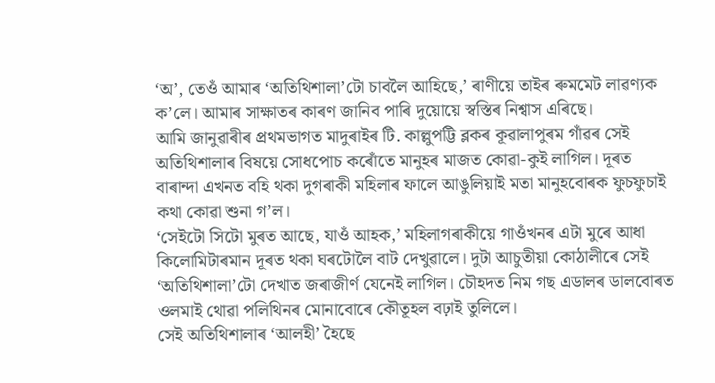‘অ’, তেওঁ আমাৰ ‘অতিথিশালা’টো চাবলৈ আহিছে,’ ৰাণীয়ে তাইৰ ৰুমমেট লাৱণ্যক ক’লে। আমাৰ সাক্ষাতৰ কাৰণ জানিব পাৰি দুয়োয়ে স্বস্তিৰ নিশ্বাস এৰিছে।
আমি জানুৱাৰীৰ প্ৰথমভাগত মাদুৰাইৰ টি. কাল্লুপট্টি ব্লকৰ কূৱালাপুৰম গাঁৱৰ সেই অতিথিশালাৰ বিষয়ে সোধপোচ কৰোঁতে মানুহৰ মাজত কোৱা-কুই লাগিল। দূৰত বাৰান্দা এখনত বহি থকা দুগৰাকী মহিলাৰ ফালে আঙুলিয়াই মতা মানুহবোৰক ফুচফুচাই কথা কোৱা শুনা গ’ল।
‘সেইটো সিটো মুৰত আছে, যাওঁ আহক,’ মহিলাগৰাকীয়ে গাওঁখনৰ এটা মুৰে আধা কিলোমিটাৰমান দূৰত থকা ঘৰটোলৈ বাট দেখুৱালে। দুটা আচুতীয়া কোঠালীৰে সেই ‘অতিথিশালা’টো দেখাত জৰাজীৰ্ণ যেনেই লাগিল। চৌহদত নিম গছ এডালৰ ডালবোৰত ওলমাই থোৱা পলিথিনৰ মোনাবোৰে কৌতূহল বঢ়াই তুলিলে।
সেই অতিথিশালাৰ ‘আলহী’ হৈছে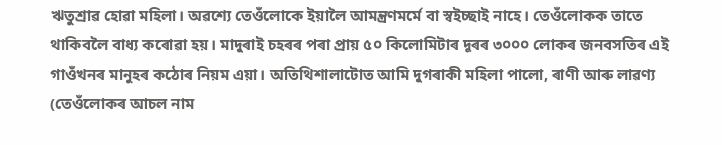ঋতুশ্ৰাৱ হোৱা মহিলা। অৱশ্যে তেওঁলোকে ইয়ালৈ আমন্ত্ৰণমৰ্মে বা স্বইচ্ছাই নাহে। তেওঁলোকক তাতে থাকিবলৈ বাধ্য কৰোৱা হয়। মাদুৰাই চহৰৰ পৰা প্ৰায় ৫০ কিলোমিটাৰ দূৰৰ ৩০০০ লোকৰ জনবসতিৰ এই গাওঁখনৰ মানুহৰ কঠোৰ নিয়ম এয়া। অতিথিশালাটোত আমি দুগৰাকী মহিলা পালো, ৰাণী আৰু লাৱণ্য (তেওঁলোকৰ আচল নাম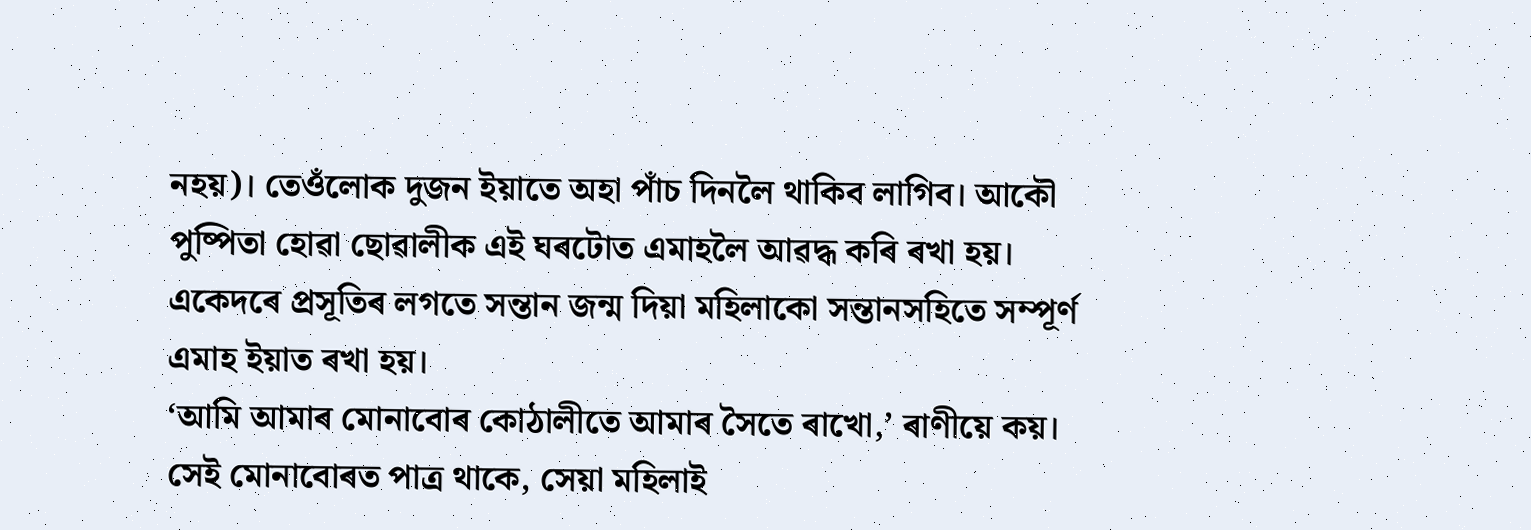নহয়)। তেওঁলোক দুজন ইয়াতে অহা পাঁচ দিনলৈ থাকিব লাগিব। আকৌ পুষ্পিতা হোৱা ছোৱালীক এই ঘৰটোত এমাহলৈ আৱদ্ধ কৰি ৰখা হয়। একেদৰে প্ৰসূতিৰ লগতে সন্তান জন্ম দিয়া মহিলাকো সন্তানসহিতে সম্পূৰ্ণ এমাহ ইয়াত ৰখা হয়।
‘আমি আমাৰ মোনাবোৰ কোঠালীতে আমাৰ সৈতে ৰাখো,’ ৰাণীয়ে কয়। সেই মোনাবোৰত পাত্ৰ থাকে, সেয়া মহিলাই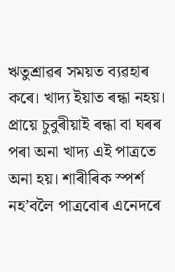ঋতুশ্ৰাৱৰ সময়ত ব্যৱহাৰ কৰে। খাদ্য ইয়াত ৰন্ধা নহয়। প্ৰায়ে চুবুৰীয়াই ৰন্ধা বা ঘৰৰ পৰা অনা খাদ্য এই পাত্ৰতে অনা হয়। শাৰীৰিক স্পৰ্শ নহ’বলৈ পাত্ৰবোৰ এনেদৰে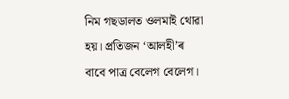নিম গছডালত ওলমাই থোৱা হয়। প্ৰতিজন ‘আলহী’ৰ বাবে পাত্ৰ বেলেগ বেলেগ।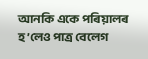আনকি একে পৰিয়ালৰ হ’লেও পাত্ৰ বেলেগ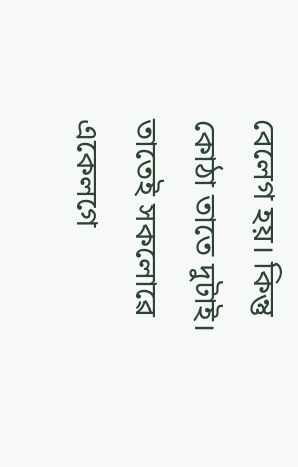বেলেগ হয়। কিন্তু কোঠা তাতে দুটাই। তাতেই সকলোৱে একেলগে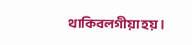থাকিবলগীয়া হয়।